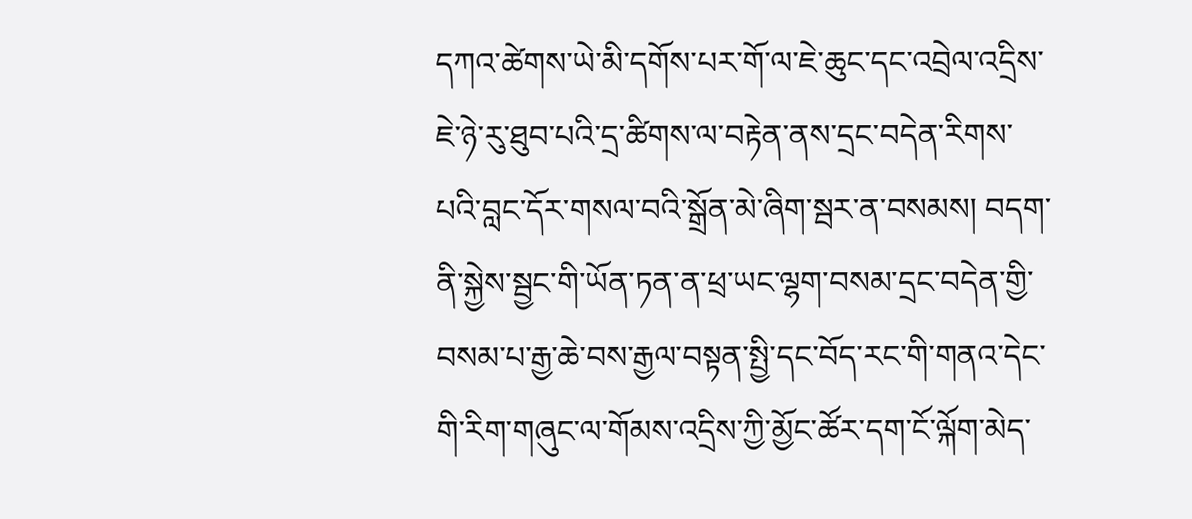དཀའ་ཚེགས་ཡེ་མི་དགོས་པར་གོ་ལ་ཇེ་ཆུང་དང་འབྲེལ་འདྲིས་ཇེ་ཉེ་རུ་ཐུབ་པའི་དྲ་ཚིགས་ལ་བརྟེན་ནས་དྲང་བདེན་རིགས་པའི་བླང་དོར་གསལ་བའི་སྒྲོན་མེ་ཞིག་སྦར་ན་བསམས། བདག་ནི་སྐྱེས་སྦྱང་གི་ཡོན་ཏན་ན་ཕྲ་ཡང་ལྷག་བསམ་དྲང་བདེན་གྱི་བསམ་པ་རྒྱ་ཆེ་བས་རྒྱལ་བསྟན་སྤྱི་དང་བོད་རང་གི་གནའ་དེང་གི་རིག་གཞུང་ལ་གོམས་འདྲིས་ཀྱི་མྱོང་ཚོར་དག་ངོ་ལྐོག་མེད་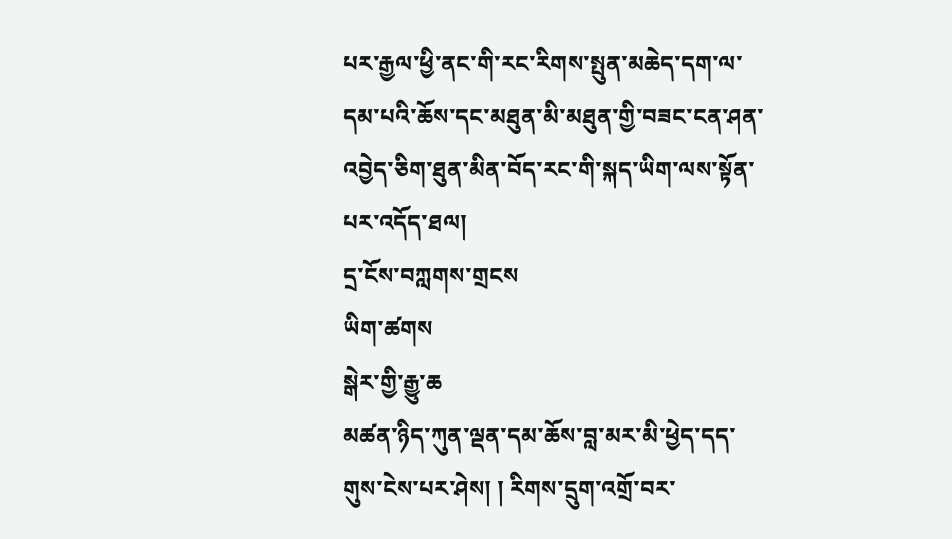པར་རྒྱལ་ཕྱི་ནང་གི་རང་རིགས་སྤུན་མཆེད་དག་ལ་དམ་པའི་ཆོས་དང་མཐུན་མི་མཐུན་གྱི་བཟང་ངན་ཤན་འབྱེད་ཅིག་ཐུན་མིན་བོད་རང་གི་སྐད་ཡིག་ལས་སྟོན་པར་འདོད་ཐལ།
དྲ་ངོས་བཀླགས་གྲངས
ཡིག་ཚགས
སྒེར་གྱི་རྒྱུ་ཆ
མཚན་ཉིད་ཀུན་ལྡན་དམ་ཆོས་བླ་མར་མི་ཕྱེད་དད་གུས་ངེས་པར་ཤེས། ། རིགས་དྲུག་འགྲོ་བར་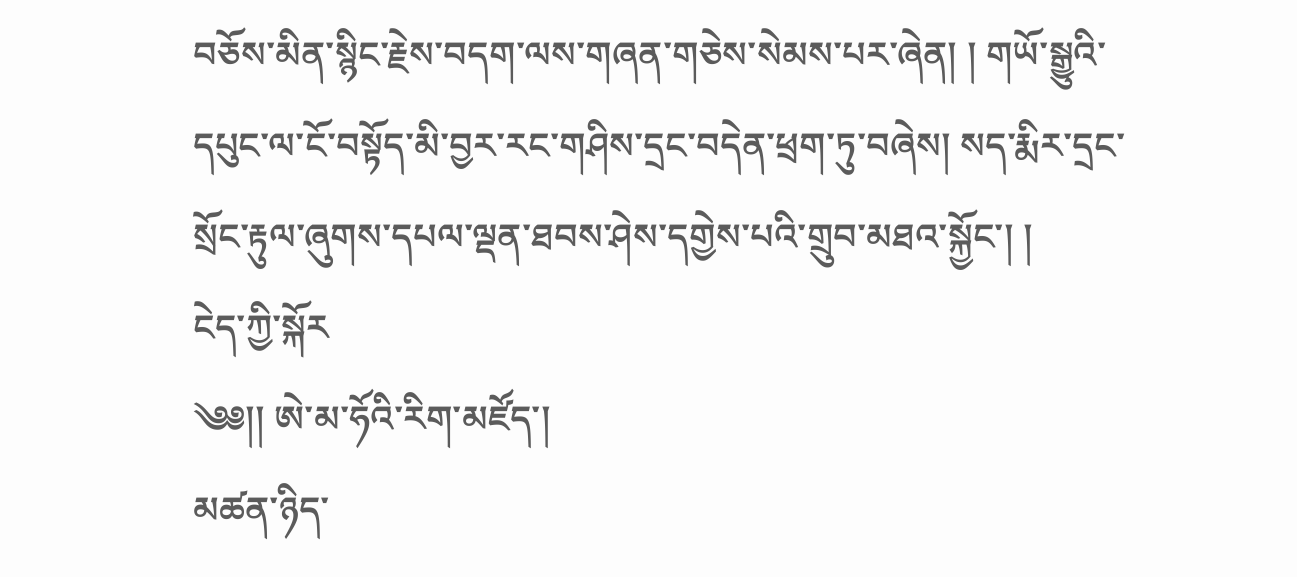བཅོས་མིན་སྙིང་རྗེས་བདག་ལས་གཞན་གཅེས་སེམས་པར་ཞེན། ། གཡོ་སྒྱུའི་དཔུང་ལ་ངོ་བསྟོད་མི་བྱར་རང་གཤིས་དྲང་བདེན་ཕྲག་ཏུ་བཞེས། སད་རྨིར་དྲང་སྲོང་རྟུལ་ཞུགས་དཔལ་ལྡན་ཐབས་ཤེས་དགྱེས་པའི་གྲུབ་མཐའ་སྐྱོང་། །
ངེད་ཀྱི་སྐོར
༄༅།། ཨེ་མ་ཧོའི་རིག་མཛོད་།
མཚན་ཉིད་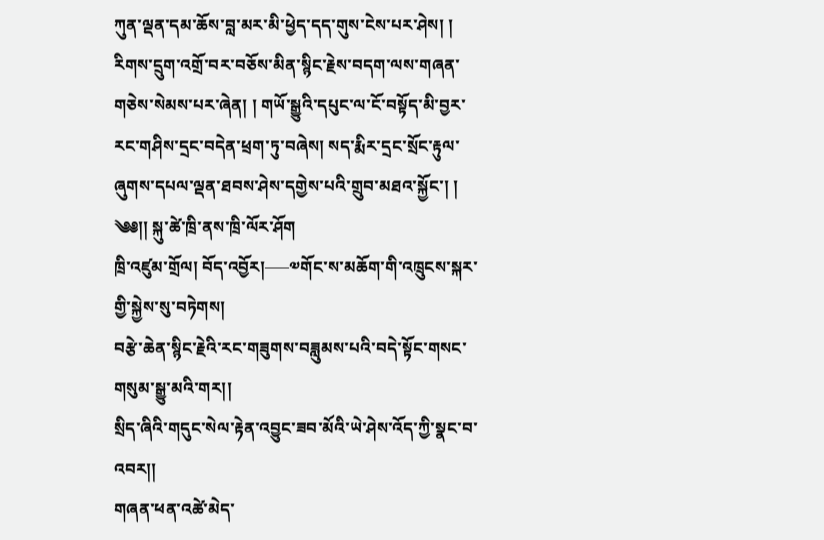ཀུན་ལྡན་དམ་ཆོས་བླ་མར་མི་ཕྱེད་དད་གུས་ངེས་པར་ཤེས། ། རིགས་དྲུག་འགྲོ་བར་བཅོས་མིན་སྙིང་རྗེས་བདག་ལས་གཞན་གཅེས་སེམས་པར་ཞེན། ། གཡོ་སྒྱུའི་དཔུང་ལ་ངོ་བསྟོད་མི་བྱར་རང་གཤིས་དྲང་བདེན་ཕྲག་ཏུ་བཞེས། སད་རྨིར་དྲང་སྲོང་རྟུལ་ཞུགས་དཔལ་ལྡན་ཐབས་ཤེས་དགྱེས་པའི་གྲུབ་མཐའ་སྐྱོང་། །
༄༅།། སྐུ་ཚེ་ཁྲི་ནས་ཁྲི་ལོར་ཤོག
ཁྲི་འཛུམ་གྲོལ། བོད་འབྱོར།—–༧གོང་ས་མཆོག་གི་འཁྲུངས་སྐར་གྱི་སྐྱེས་སུ་བཏེགས།
བརྩེ་ཆེན་སྙིང་རྗེའི་རང་གཟུགས་བཟླུམས་པའི་བདེ་སྟོང་གསང་གསུམ་སྒྱུ་མའི་གར།།
སྲིད་ཞིའི་གདུང་སེལ་རྟེན་འབྱུང་ཟབ་མོའི་ཡེ་ཤེས་འོད་ཀྱི་སྣང་བ་འབར།།
གཞན་ཕན་འཚེ་མེད་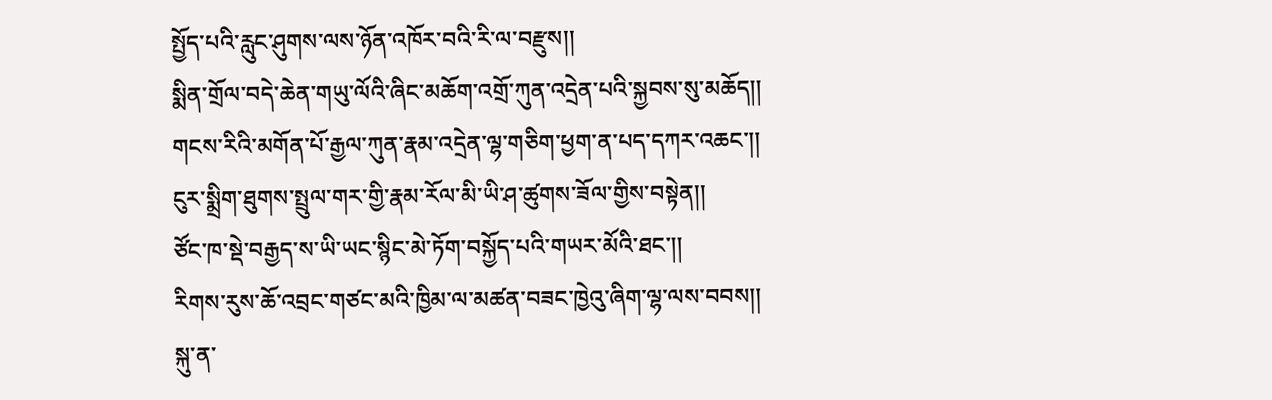སྤྱོད་པའི་རླུང་ཤུགས་ལས་ཉོན་འཁོར་བའི་རི་ལ་བརྫུས།།
སྨིན་གྲོལ་བདེ་ཆེན་གཡུ་ལོའི་ཞིང་མཆོག་འགྲོ་ཀུན་འདྲེན་པའི་སྐྱབས་སུ་མཆོད།།
གངས་རིའི་མགོན་པོ་རྒྱལ་ཀུན་རྣམ་འདྲེན་ལྷ་གཅིག་ཕྱག་ན་པད་དཀར་འཆང་།།
ངུར་སྨྲིག་ཐུགས་སྤྲུལ་གར་གྱི་རྣམ་རོལ་མི་ཡི་ཤ་ཚུགས་ཟོལ་གྱིས་བསྟེན།།
ཙོང་ཁ་སྡེ་བརྒྱད་ས་ཡི་ཡང་སྙིང་མེ་ཏོག་བསྐྱོད་པའི་གཡར་མོའི་ཐང་།།
རིགས་རུས་ཆོ་འབྲང་གཙང་མའི་ཁྱིམ་ལ་མཚན་བཟང་ཁྱེའུ་ཞིག་ལྷ་ལས་བབས།།
སྐུ་ན་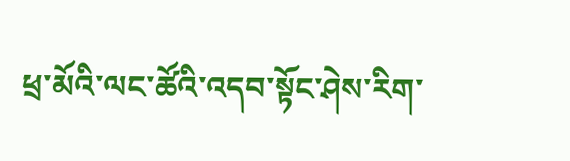ཕྲ་མོའི་ལང་ཚོའི་འདབ་སྟོང་ཤེས་རིག་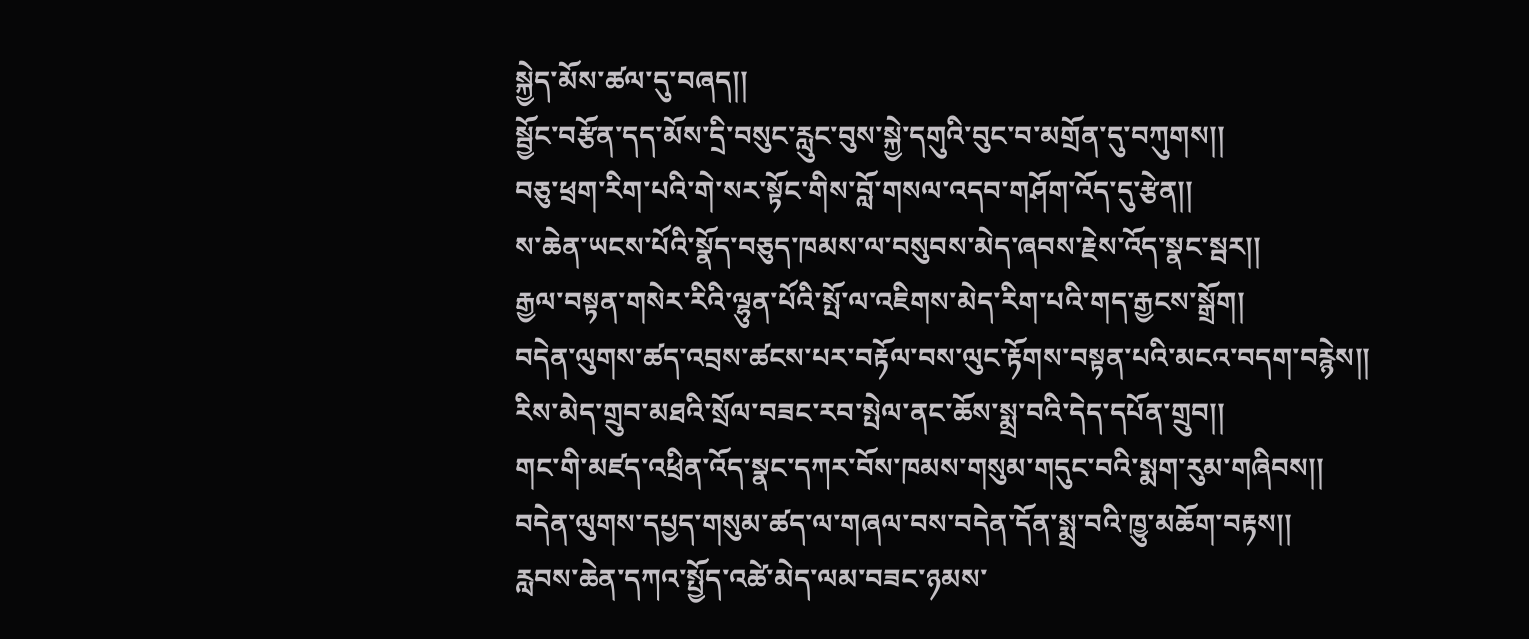སྐྱེད་མོས་ཚལ་དུ་བཞད།།
སྦྱོང་བརྩོན་དད་མོས་དྲི་བསུང་རླུང་བུས་སྐྱེ་དགུའི་བུང་བ་མགྲོན་དུ་བཀུགས།།
བཅུ་ཕྲག་རིག་པའི་གེ་སར་སྟོང་གིས་བློ་གསལ་འདབ་གཤོག་འོད་དུ་རྩེན།།
ས་ཆེན་ཡངས་པོའི་སྣོད་བཅུད་ཁམས་ལ་བསུབས་མེད་ཞབས་རྗེས་འོད་སྣང་སྦར།།
རྒྱལ་བསྟན་གསེར་རིའི་ལྷུན་པོའི་སྤོ་ལ་འཇིགས་མེད་རིག་པའི་གད་རྒྱངས་སྒྲོག།
བདེན་ལུགས་ཚད་འབྲས་ཚངས་པར་བརྟོལ་བས་ལུང་རྟོགས་བསྟན་པའི་མངའ་བདག་བརྙེས།།
རིས་མེད་གྲུབ་མཐའི་སྲོལ་བཟང་རབ་སྤེལ་ནང་ཆོས་སྨྲ་བའི་དེད་དཔོན་གྲུབ།།
གང་གི་མཛད་འཕྲིན་འོད་སྣང་དཀར་བོས་ཁམས་གསུམ་གདུང་བའི་སྨག་རུམ་གཞིབས།།
བདེན་ལུགས་དཔྱད་གསུམ་ཚད་ལ་གཞལ་བས་བདེན་དོན་སྨྲ་བའི་ཁྱུ་མཆོག་བརྟས།།
རླབས་ཆེན་དཀའ་སྤྱོད་འཚེ་མེད་ལམ་བཟང་ཉམས་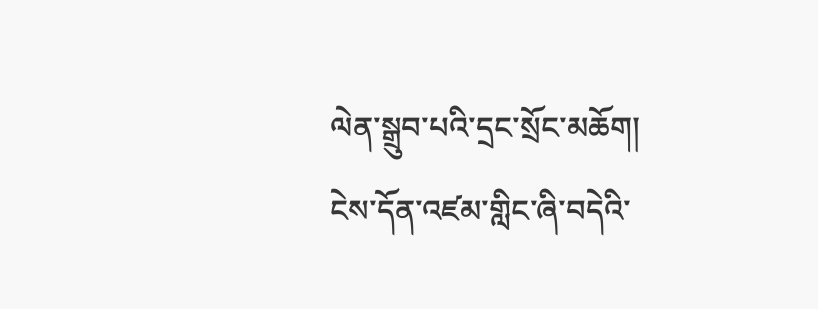ལེན་སྒྲུབ་པའི་དྲང་སྲོང་མཆོག།
ངེས་དོན་འཛམ་གླིང་ཞི་བདེའི་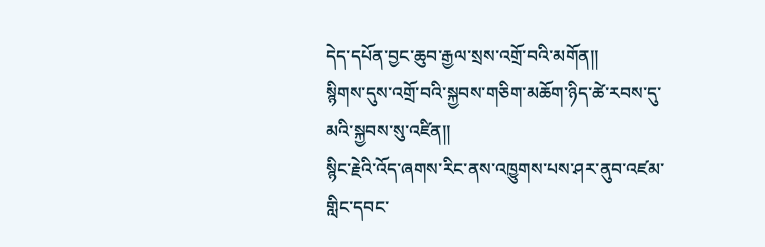དེད་དཔོན་བྱང་ཆུབ་རྒྱལ་སྲས་འགྲོ་བའི་མགོན།།
སྙིགས་དུས་འགྲོ་བའི་སྐྱབས་གཅིག་མཆོག་ཉིད་ཚེ་རབས་དུ་མའི་སྐྱབས་སུ་འཛིན།།
སྙིང་རྗེའི་འོད་ཞགས་རིང་ནས་འཁྱུགས་པས་ཤར་ནུབ་འཛམ་གླིང་དབང་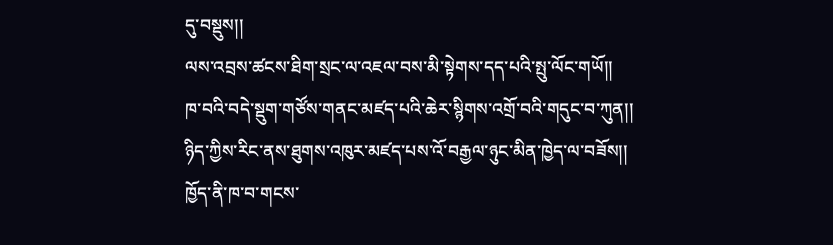དུ་བསྡུས།།
ལས་འབྲས་ཚངས་ཐིག་སྲང་ལ་འཇལ་བས་མི་སྟེགས་དད་པའི་སྤུ་ལོང་གཡོ།།
ཁ་བའི་བདེ་སྡུག་གཙོས་གནང་མཛད་པའི་ཆེར་སྙིགས་འགྲོ་བའི་གདུང་བ་ཀུན།།
ཉིད་ཀྱིས་རིང་ནས་ཐུགས་འཁུར་མཛད་པས་འོ་བརྒྱལ་ཉུང་མིན་ཁྱེད་ལ་བཟོས།།
ཁྱོད་ནི་ཁ་བ་གངས་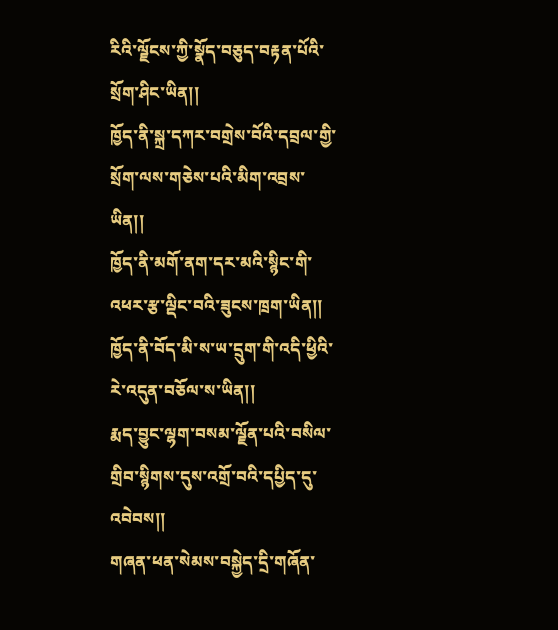རིའི་ལྗོངས་ཀྱི་སྣོད་བཅུད་བརྟན་པོའི་སྲོག་ཤིང་ཡིན།།
ཁྱོད་ནི་སྐྲ་དཀར་བགྲེས་བོའི་དབྲལ་གྱི་སྲོག་ལས་གཅེས་པའི་མིག་འབྲས་ཡིན།།
ཁྱོད་ནི་མགོ་ནག་དར་མའི་སྙིང་གི་འཕར་རྩ་ལྡིང་བའི་ཟུངས་ཁྲག་ཡིན།།
ཁྱོད་ནི་བོད་མི་ས་ཡ་དྲུག་གི་འདི་ཕྱིའི་རེ་འདུན་བཅོལ་ས་ཡིན།།
རྨད་བྱུང་ལྷག་བསམ་ལྗོན་པའི་བསིལ་གྲིབ་སྙིགས་དུས་འགྲོ་བའི་དཔྱིད་དུ་འབེབས།།
གཞན་ཕན་སེམས་བསྐྱེད་དྲི་གཞོན་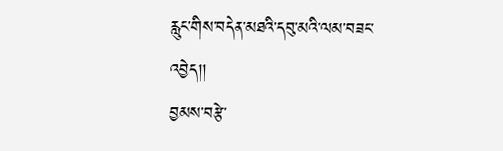རླུང་གིས་བདེན་མཐའི་དབུ་མའི་ལམ་བཟང་འབྱེད།།
བྱམས་བརྩེ་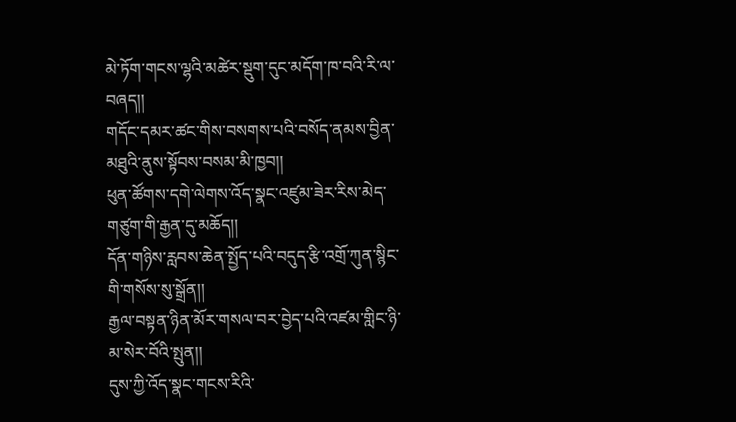མེ་ཏོག་གངས་ལྷའི་མཚེར་སྡུག་དུང་མདོག་ཁ་བའི་རི་ལ་བཞད།།
གདོང་དམར་ཚང་གིས་བསགས་པའི་བསོད་ནམས་བྱིན་མཐུའི་ནུས་སྟོབས་བསམ་མི་ཁྱབ།།
ཕུན་ཚོགས་དགེ་ལེགས་འོད་སྣང་འཛུམ་ཟེར་རིས་མེད་གཙུག་གི་རྒྱན་དུ་མཆོད།།
དོན་གཉིས་རླབས་ཆེན་སྤྱོད་པའི་བདུད་རྩི་འགྲོ་ཀུན་སྙིང་གི་གསོས་སུ་སྒྲོན།།
རྒྱལ་བསྟན་ཉིན་མོར་གསལ་བར་བྱེད་པའི་འཛམ་གླིང་ཉི་མ་སེར་བོའི་སྤུན།།
དུས་ཀྱི་འོད་སྣང་གངས་རིའི་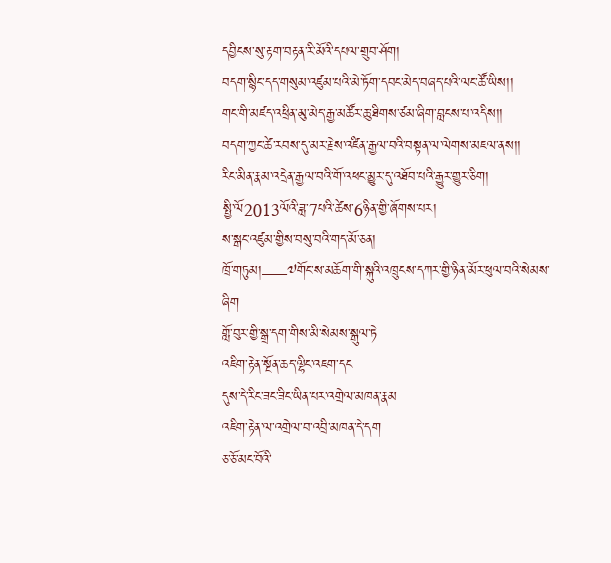དབྱིངས་སུ་རྟག་བརྟན་རི་མོའི་དཔལ་གྲུབ་ཤོག།
བདག་སྙིང་དད་གསུམ་འཛུམ་པའི་མེ་ཏོག་དབང་མེད་བཞད་པའི་ལང་ཚོ་ཡིས།།
གང་གི་མཛད་འཕྲིན་མུ་མེད་རྒྱ་མཚོར་ཆུ་ཐིགས་ཙམ་ཞིག་བླངས་པ་འདིས།།
བདག་ཀྱང་ཚེ་རབས་དུ་མར་རྗེས་འཛིན་རྒྱལ་བའི་བསྟན་ལ་ལེགས་མཇལ་ནས།།
རིང་མིན་རྣམ་འདྲེན་རྒྱལ་བའི་གོ་འཕང་མྱུར་དུ་འཐོབ་པའི་རྒྱུར་གྱུར་ཅིག།
སྤྱི་ལོ2013ལོའི་ཟླ་7པའི་ཚེས་6ཉིན་གྱི་ཞོགས་པར།
ས་སྒང་འཛུམ་གྱིས་བསུ་བའི་གད་མོ་ཅན།
ཁྲོ་གཏུམ།—–༧གོང་ས་མཆོག་གི་སྐུའི་འཁྲུངས་དཀར་གྱི་ཉིན་མོར་ཕུལ་བའི་སེམས་ཞིག
གློ་བུར་གྱི་སྒྲ་དག་གིས་མི་སེམས་སྒུལ་ཏེ
འཇིག་རྟེན་སྔོན་ཆད་ལྷིང་འཇག་དང
དུས་དེ་རིང་ཟང་ཟིང་ཡིན་པར་འགྲེལ་མཁན་རྣམ
འཇིག་རྟེན་ལ་འགྲེལ་བ་འབྲི་མཁན་དེ་དག
ཅ་ཅོ་མང་བོའི་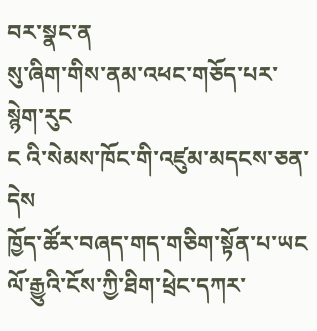བར་སྣང་ན
སུ་ཞིག་གིས་ནམ་འཕང་གཅོད་པར་སྙེག་རུང
ང འི་སེམས་ཁོང་གི་འཛུམ་མདངས་ཅན་དེས
ཁྱོད་ཚོར་བཞད་གད་གཅིག་སྟོན་པ་ཡང
ལོ་རྒྱུའི་ངོས་ཀྱི་ཐིག་ཕྲེང་དཀར་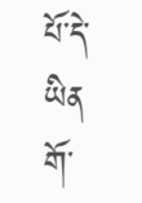པོ་དེ་ཡིན
གོ་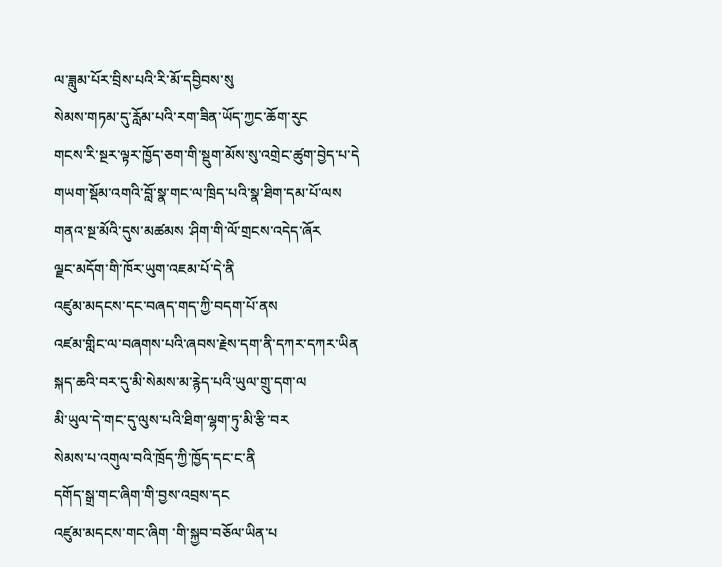ལ་ཟླུམ་པོར་བྲིས་པའི་རི་མོ་དབྱིབས་སུ
སེམས་གཏམ་དུ་རློམ་པའི་རག་ཟིན་ཡོད་ཀྱང་ཆོག་རུང
གངས་རི་སྔར་ལྟར་ཁྱོད་ཅག་གི་སྡུག་མོས་སུ་འགྲེང་ཚུག་བྱེད་པ་དེ
གཡག་སྡོམ་འགའི་བློ་སྣ་གང་ལ་ཁྲིད་པའི་སྣ་ཐིག་དམ་པོ་ལས
གནའ་སྔ་མོའི་དུས་མཚམས ་ཤིག་གི་ལོ་གྲངས་འདེད་ཞོར
ལྗང་མདོག་གི་ཁོར་ཡུག་འཇམ་པོ་དེ་ནི
འཛུམ་མདངས་དང་བཞད་གད་ཀྱི་བདག་པོ་ནས
འཛམ་གླིང་ལ་བཞགས་པའི་ཞབས་རྗེས་དག་ནི་དཀར་དཀར་ཡིན
སྐད་ཆའི་བར་དུ་མི་སེམས་མ་རྙེད་པའི་ཡུལ་གྲུ་དག་ལ
མི་ཡུལ་དེ་གང་དུ་ལུས་པའི་ཐིག་ལྷག་ཏུ་མི་རྩི་བར
སེམས་པ་འགུལ་བའི་ཁྲོད་ཀྱི་ཁྱོད་དང་ང་ནི
དགོད་སྒྲ་གང་ཞིག་གི་བྱས་འབྲས་དང
འཛུམ་མདངས་གང་ཞིག ་གི་སྐྱབ་བཅོལ་ཡིན་པ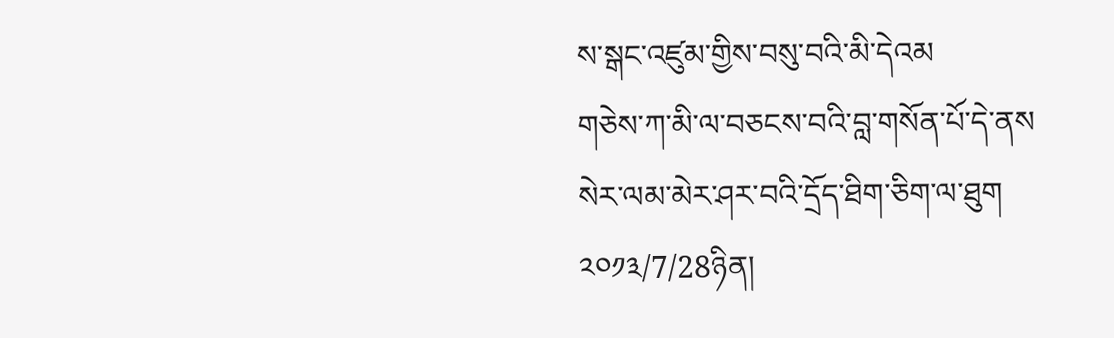ས་སྒང་འཛུམ་གྱིས་བསུ་བའི་མི་དེའམ
གཅེས་ཀ་མི་ལ་བཅངས་བའི་བླ་གསོན་པོ་དེ་ནས
སེར་ལམ་མེར་ཤར་བའི་དྲོད་ཐིག་ཅིག་ལ་ཐུག
༢༠༡༣/7/28ཉིན།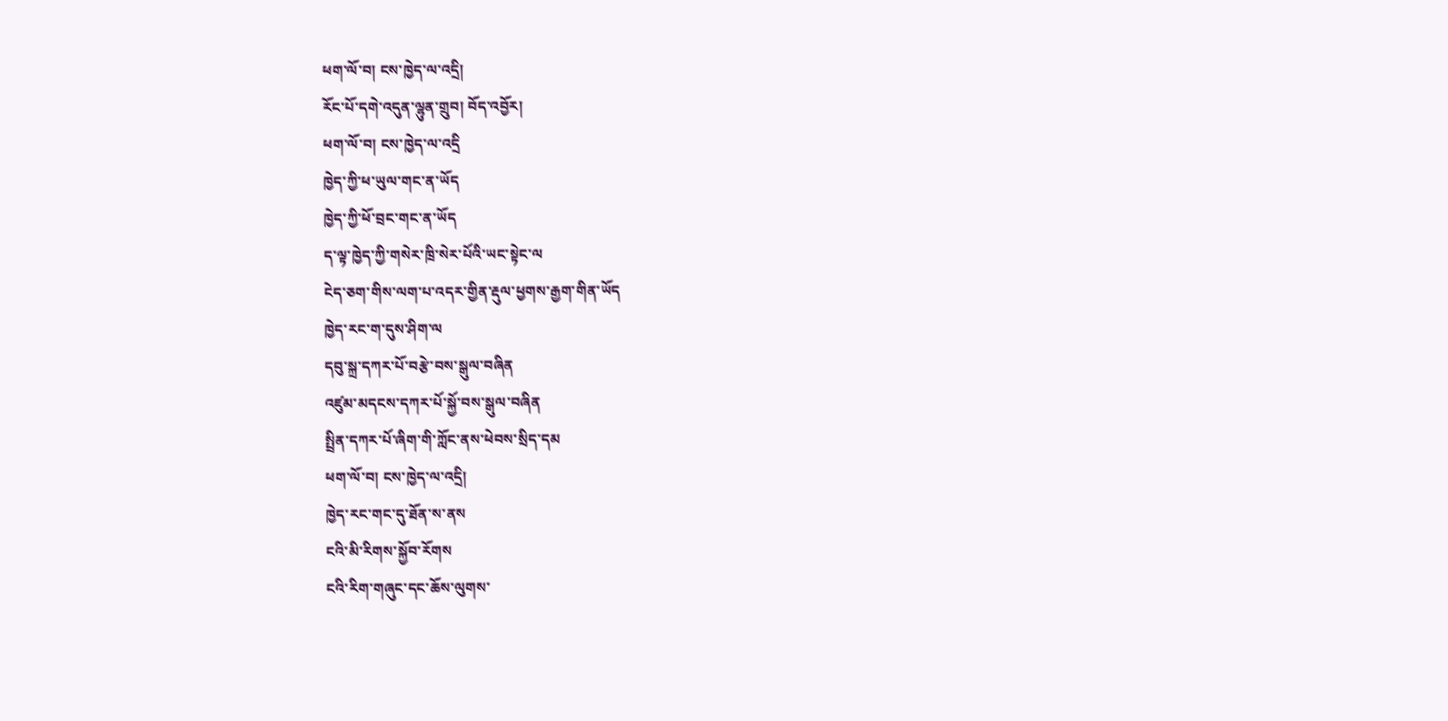ཕག་ལོ་བ། ངས་ཁྱེད་ལ་འདྲི།
རོང་པོ་དགེ་འདུན་ལྷུན་གྲུབ། བོད་འབྱོར།
ཕག་ལོ་བ། ངས་ཁྱེད་ལ་འདྲི
ཁྱེད་ཀྱི་ཕ་ཡུལ་གང་ན་ཡོད
ཁྱེད་ཀྱི་ཕོ་བྲང་གང་ན་ཡོད
ད་ལྟ་ཁྱེད་ཀྱི་གསེར་ཁྲི་སེར་པོའི་ཡང་སྟེང་ལ
ངེད་ཅག་གིས་ལག་པ་འདར་གྱིན་རྡུལ་ཕྱགས་རྒྱག་གིན་ཡོད
ཁྱེད་རང་ག་དུས་ཤིག་ལ
དབུ་སྐྲ་དཀར་པོ་བརྩེ་བས་སྒུལ་བཞིན
འཛུམ་མདངས་དཀར་པོ་སྐྱོ་བས་སྒུལ་བཞིན
སྤྲིན་དཀར་པོ་ཞིག་གི་ཀློང་ནས་ཕེབས་སྲིད་དམ
ཕག་ལོ་བ། ངས་ཁྱེད་ལ་འདྲི།
ཁྱེད་རང་གང་དུ་ཐོན་ས་ནས
ངའི་མི་རིགས་སྐྱོབ་རོགས
ངའི་རིག་གཞུང་དང་ཆོས་ལུགས་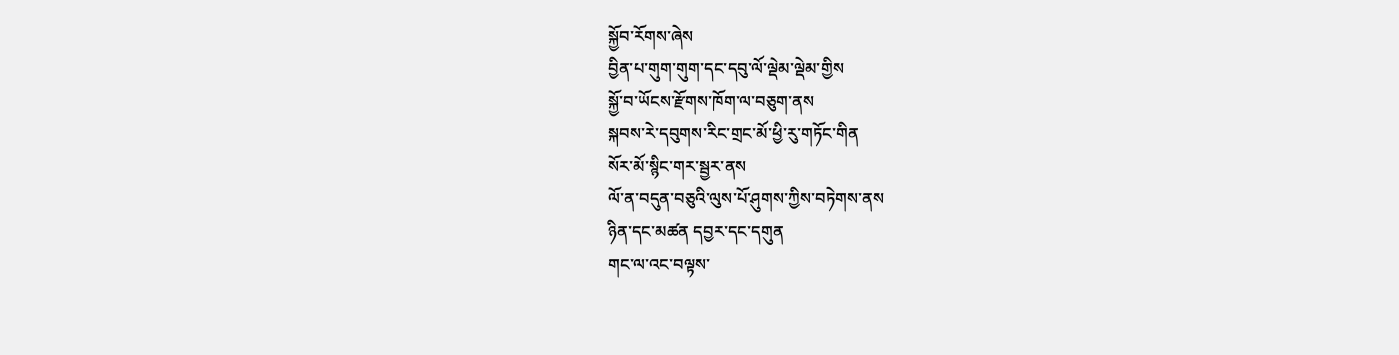སྐྱོབ་རོགས་ཞེས
བྱིན་པ་གུག་གུག་དང་དབུ་ལོ་ལྡེམ་ལྡེམ་གྱིས
སྐྱོ་བ་ཡོངས་རྫོགས་ཁོག་ལ་བཅུག་ནས
སྐབས་རེ་དབུགས་རིང་གྲང་མོ་ཕྱི་རུ་གཏོང་གིན
སོར་མོ་སྙིང་གར་སྦྱར་ནས
ལོ་ན་བདུན་བཅུའི་ལུས་པོ་ཤུགས་ཀྱིས་བཏེགས་ནས
ཉིན་དང་མཚན དབྱར་དང་དགུན
གང་ལ་འང་བལྟས་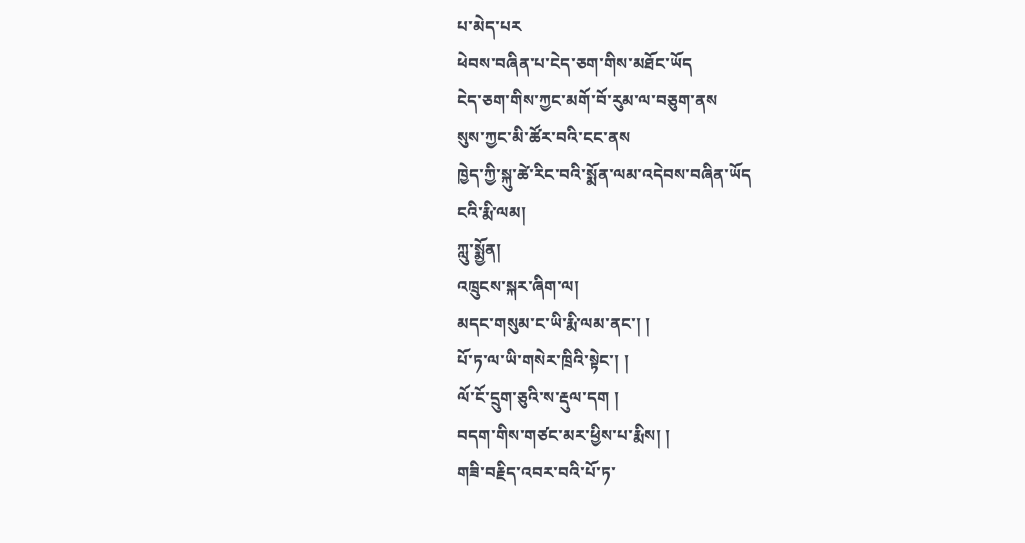པ་མེད་པར
ཕེབས་བཞིན་པ་ངེད་ཅག་གིས་མཐོང་ཡོད
ངེད་ཅག་གིས་ཀྱང་མགོ་བོ་རུམ་ལ་བཅུག་ནས
སུས་ཀྱང་མི་ཚོར་བའི་ངང་ནས
ཁྱེད་ཀྱི་སྐུ་ཚེ་རིང་བའི་སྨོན་ལམ་འདེབས་བཞིན་ཡོད
ངའི་རྨི་ལམ།
ཀླུ་སྨྱོན།
འཁྲུངས་སྐར་ཞིག་ལ།
མདང་གསུམ་ང་ཡི་རྨི་ལམ་ནང་། །
པོ་ཏ་ལ་ཡི་གསེར་ཁྲིའི་སྟེང་། །
ལོ་ངོ་དྲུག་ཅུའི་ས་རྡུལ་དག །
བདག་གིས་གཙང་མར་ཕྱིས་པ་རྨིས། །
གཟི་བརྗིད་འབར་བའི་པོ་ཏ་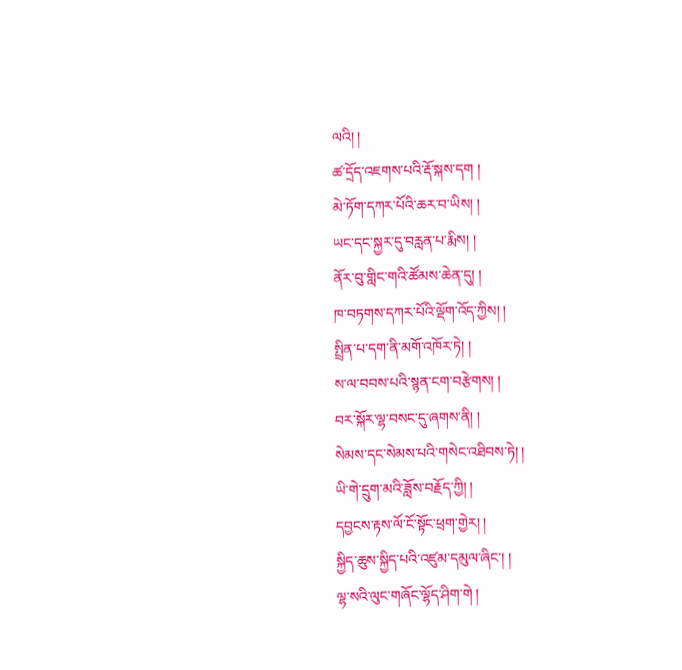ལའི། །
ཚ་དྲོད་འཇགས་པའི་རྡོ་སྐས་དག །
མེ་ཏོག་དཀར་པོའི་ཆར་བ་ཡིས། །
ཡང་དང་སྐྱར་དུ་བརླན་པ་རྨིས། །
ནོར་བུ་གླིང་གའི་ཚོམས་ཆེན་དུ། །
ཁ་བཏགས་དཀར་པོའི་ལྡོག་འོད་ཀྱིས། །
སྤྲིན་པ་དག་ནི་མགོ་འཁོར་ཏེ། །
ས་ལ་བབས་པའི་སྙན་ངག་བརྩེགས། །
བར་སྐོར་ལྷ་བསང་དུ་ཞགས་ནི། །
སེམས་དང་སེམས་པའི་གསེང་འཐིབས་ཏེ། །
ཡི་གེ་དྲུག་མའི་ཟློས་བརྗོད་ཀྱི། །
དབྱངས་རྟས་ལོ་ངོ་སྟོང་ཕྲག་གྱེར། །
སྐྱིད་ཆུས་སྐྱིད་པའི་འཛུམ་དམུལ་ཞིང་། །
ལྷ་སའི་ལུང་གཞོང་ལྷོད་ཤིག་གེ །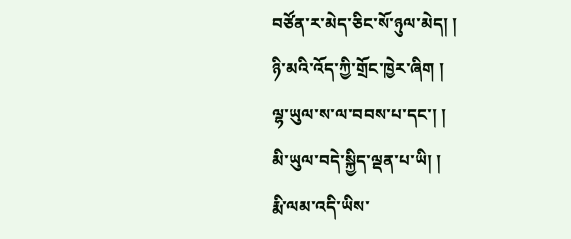བཙོན་ར་མེད་ཅིང་སོ་ཉུལ་མེད། །
ཉི་མའི་འོད་ཀྱི་གྲོང་ཁྱེར་ཞིག །
ལྷ་ཡུལ་ས་ལ་བབས་པ་དང་། །
མི་ཡུལ་བདེ་སྐྱིད་ལྡན་པ་ཡི། །
རྨི་ལམ་འདི་ཡིས་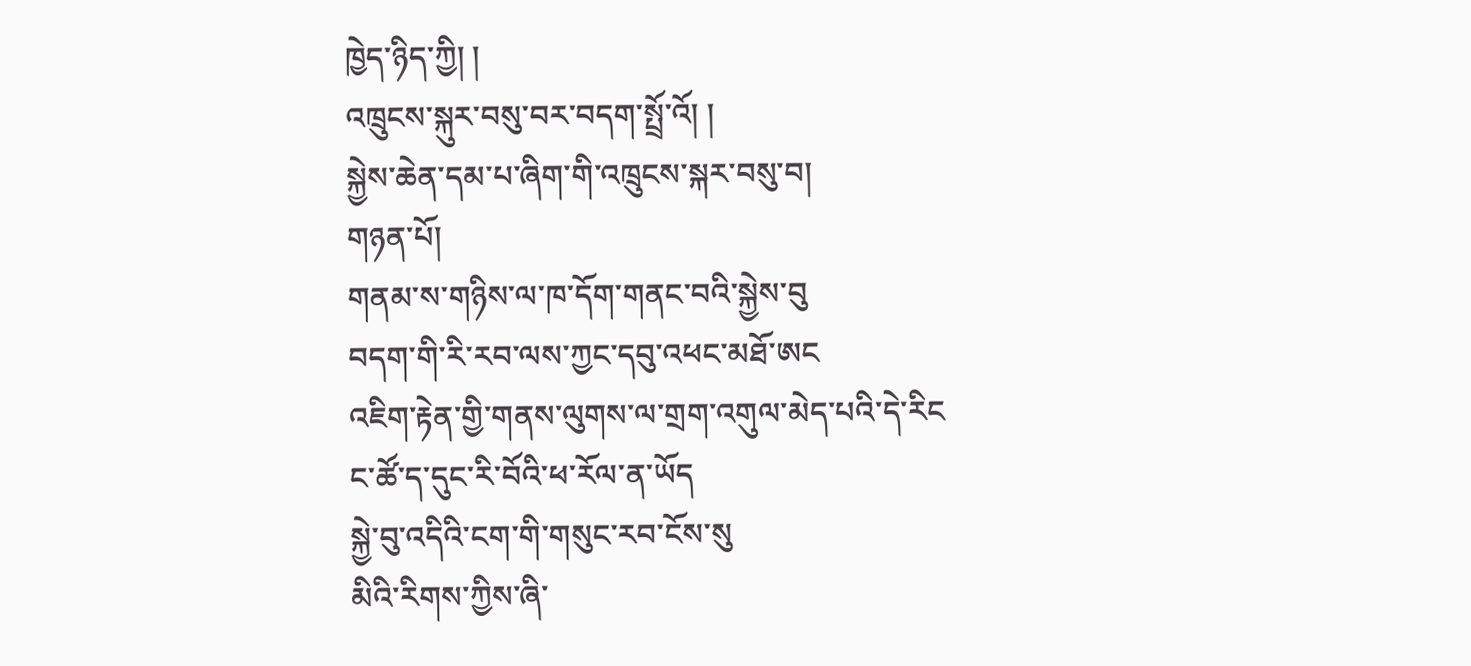ཁྱེད་ཉིད་ཀྱི། །
འཁྲུངས་སྐུར་བསུ་བར་བདག་སྤྲོ་འོ། །
སྐྱེས་ཆེན་དམ་པ་ཞིག་གི་འཁྲུངས་སྐར་བསུ་བ།
གཉན་པོ།
གནམ་ས་གཉིས་ལ་ཁ་དོག་གནང་བའི་སྐྱེས་བུ
བདག་གི་རི་རབ་ལས་ཀྱང་དབུ་འཕང་མཐོ་ཨང
འཇིག་རྟེན་གྱི་གནས་ལུགས་ལ་གྲག་འགུལ་མེད་པའི་དེ་རིང
ང་ཚོ་ད་དུང་རི་བོའི་ཕ་རོལ་ན་ཡོད
སྐྱེ་བུ་འདིའི་ངག་གི་གསུང་རབ་ངོས་སུ
མིའི་རིགས་ཀྱིས་ཞི་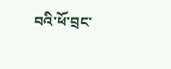བའི་ཕོ་བྲང་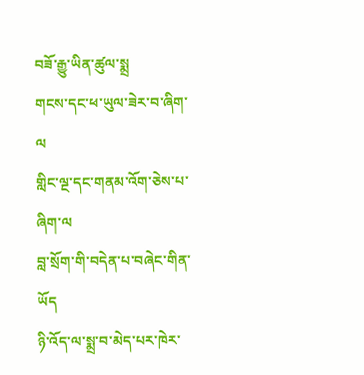བཟོ་རྒྱུ་ཡིན་ཚུལ་སྨྲ
གངས་དང་ཕ་ཡུལ་ཟེར་བ་ཞིག་ལ
གླིང་ལྔ་དང་གནམ་འོག་ཅེས་པ་ཞིག་ལ
བླ་སྲོག་གི་བདེན་པ་བཞེང་གིན་ཡོད
ཉི་འོད་ལ་སྨྲ་བ་མེད་པར་ཁེར་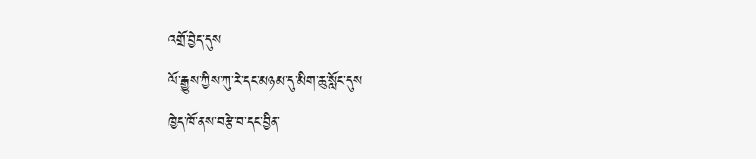འགྲོ་བྱེད་དུས
ལོ་རྒྱུས་ཀྱིས་ཀུ་རེ་དང་མཉམ་དུ་མིག་ཆུ་སློང་དུས
ཁྱེད་ཁོ་ནས་བརྩེ་བ་དང་བྱིན་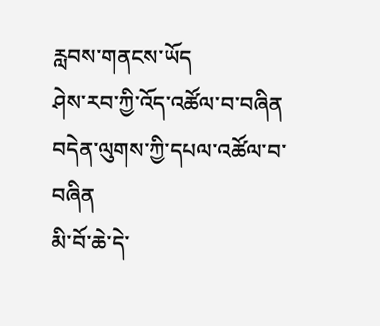རླབས་གནངས་ཡོད
ཤེས་རབ་ཀྱི་འོད་འཚོལ་བ་བཞིན
བདེན་ལུགས་ཀྱི་དཔལ་འཚོལ་བ་བཞིན
མི་བོ་ཆེ་དེ་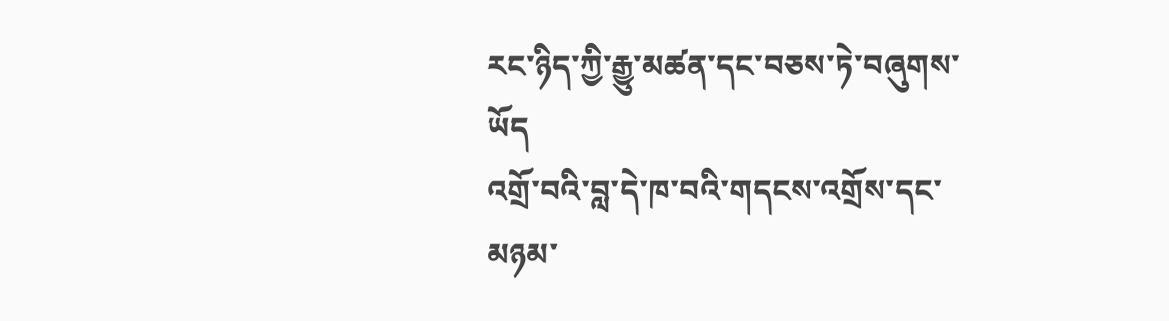རང་ཉིད་ཀྱི་རྒྱུ་མཚན་དང་བཅས་ཏེ་བཞུགས་ཡོད
འགྲོ་བའི་བླ་དེ་ཁ་བའི་གདངས་འགྲོས་དང་མཉམ་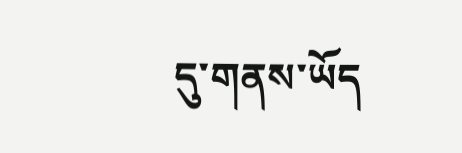དུ་གནས་ཡོད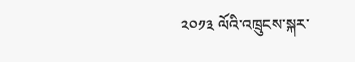༢༠༡༣ ལོའི་འཁྲུངས་སྐར་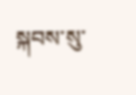སྐབས་སུ་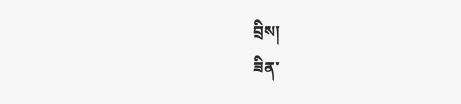བྲིས།
ཟིན་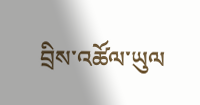བྲིས་འཚོལ་ཡུལ